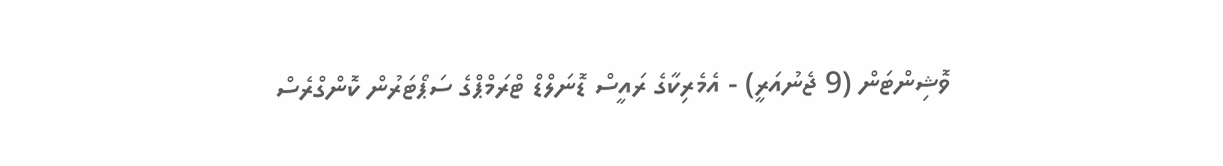ވޮޝިންޓަން (9 ޖެނުއަރީ) - އެމެރިކާގެ ރައީސް ޑޮނަލްޑް ޓްރަމްޕްގެ ސަޕޯޓަރުން ކޮންގްރެސް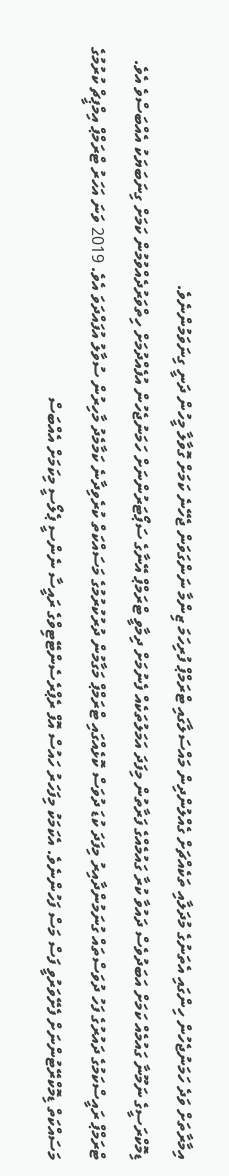އިމާރާތަށް ވަދެ ހަމަނުޖެހުން ހިންގައި އެތަނުގެ މުދަލާއި ތަކެއްޗަށް ގެއްލުންދިން މައްސަލާގައި ޓްރަމްޕް ފުރިހަމަ ޒިންމާ ނަންގަވަން ޖެހޭނެ ކަމަށް ގޮވާލާ މީހުން ދަނީ ގިނަވަމުންނެވެ.
ޑިމޮކްރަސީގެ ނަމޫނާ ގައުމެއް ކަމަށް އަބަދުވެސް ދައުވާ ކުރާ ގައުމެއްގެ ފަރާތުން މިފަދަ އަމަލުތަކެއް ފެނުމަށް ދިމާވީ ޓްރަމްޕް އޭނާގެ ސަޕޯޓަރުންނަށް ހަމަނުޖެހުން އުފެއްދުމަށް ހިތްވަރުދެއްވުމުން ކަމަށް ގިނަބަޔަކު އެއްބަސްވެ އެވެ.
ޓްރަމްޕް ރައީސްކަމުގެ ދައުރުގެ ފަހު ދުވަސްތައް ގުނަމުންދާއިރު މިފަދަ ކުޑަ ދުވަސް ކޮޅެއްގައި ޓްރަމްޕް މަގާމުން ދުރުކުރުމުގެ މަސައްކަތް ކުރެވިދާނެ ކަމާމެދު މާހިރުން ސުވާލު އުފައްދަވަ އެވެ. 2019 ވަނަ އަހަރު ޓްރަމްޕް އިމްޕީޗް ކުރުމުގެ މަސައްކަތް ޑިމޮކްރޭޓުންނަށް ފެށޭވަރުވީ ފަސް މަސް ފަހުންނެވެ. އެކަމަކު މިފަހަރު ހައުސް އޮފް ރެޕްރެސެންޓޭޓިވްގެ ރައީސާ ނެންސީ ޕެލޯސީ މިކަމަށް އެއްބަސް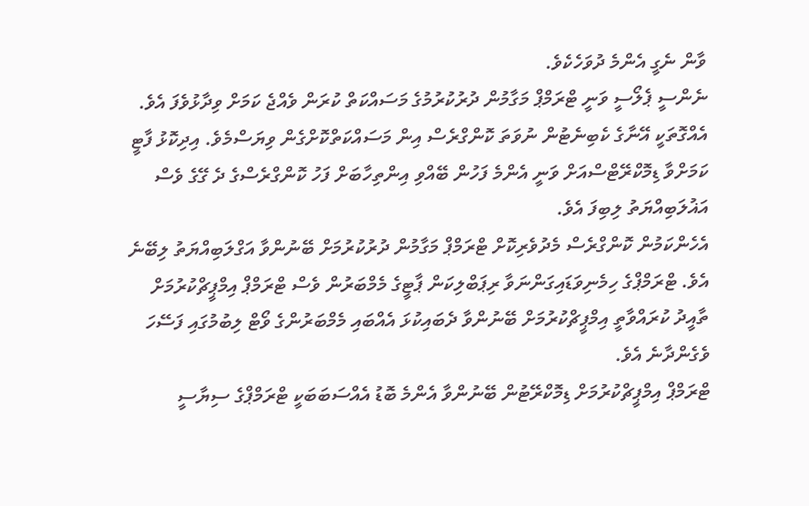ވާން ނެގީ އެންމެ ދުވަހެކެވެ.
ނެންސީ ޕެލޯސީ ވަނީ ޓްރަމްޕް މަގާމުން ދުރުކުރުމުގެ މަސައްކަތް ކުރަން ވެއްޖެ ކަމަށް ވިދާޅުވެފަ އެވެ. އެއްގޮތަކީ އޭނާގެ ކެބިނެޓުން ނުވަތަ ކޮންގްރެސް އިން މަސައްކަތްކޮށްގެން ވިޔަސްމެވެ. އިދިކޮޅު ފާޓީ ކަމަށްވާ ޑިމޮކްރޭޓްސްއަށް ވަނީ އެންމެ ފަހުން ބޭއްވި އިންތިހާބަށް ފަހު ކޮންގްރެސްގެ ދެ ގޭގެ ވެސް އަޣުލަބިއްޔަތު ލިބިފަ އެވެ.
އެހެންކަމުން ކޮންގްރެސް މެދުވެރިކޮށް ޓްރަމްޕް މަގާމުން ދުރުކުރުމަށް ބޭނުންވާ އަގްލަބިއްޔަތު ލިބޭނެ އެވެ. ޓްރަމްޕްގެ ހިމެނިވަޑައިގަންނަވާ ރިޕަބްލިކަން ޕާޓީގެ މެމްބަރުން ވެސް ޓްރަމްޕް އިމްޕީޗްކުރުމަށް ތާއީދު ކުރައްވާތީ އިމްޕީޗްކުރުމަށް ބޭނުންވާ ދެބައިކުޅަ އެއްބައި މެމްބަރުންގެ ވޯޓް ލިބުމުގައި ފަސޭހަ ވެގެންދާނެ އެވެ.
ޓްރަމްޕް އިމްޕީޗްކުރުމަށް ޑިމޮކްރޭޓުން ބޭނުންވާ އެންމެ ބޮޑު އެއްސަބަބަކީ ޓްރަމްޕްގެ ސިޔާސީ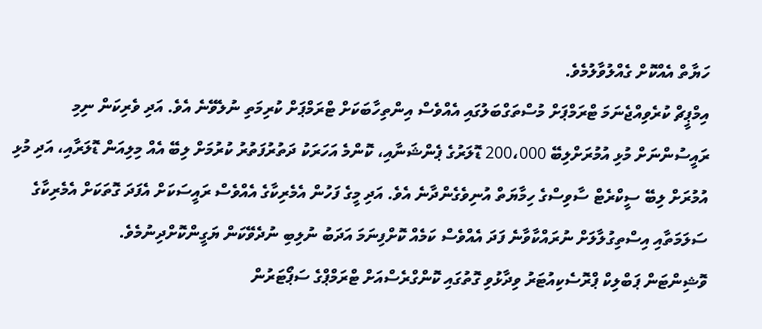ހަޔާތް އެއްކޮށް ގެއްލުވާލުމެވެ.
އިމްޕީޗް ކުރެވިއްޖެނަމަ ޓްރަމްޕަށް މުސްތަގްބަލުގައި އެއްވެސް އިންތިހާބަކަށް ޓްރަމްޕަށް ކުރިމަތި ނުލެވޭނެ އެވެ. އަދި ވެރިކަން ނިމި ރައީސުންނަށް މުޅި އުމުރަށްލިބޭ 200،000 ޑޮލަރުގެ ޕެންޝަނާއި، ކޮންމެ އަހަރަކު ދަތުރުފަތުރު ކުރުމަށް ލިބޭ އެއް މިލިއަން ޑޮލަރާއި، އަދި މުޅި އުމުރަށް ލިބޭ ސީކްރެޓް ސާވިސްގެ ހިމާޔަތް އުނިވެގެންދާނެ އެވެ. އަދި މީގެ ފަހުން އެމެރިކާގެ އެއްވެސް ރައީސަކަށް އެފަދަ ގޮތަކަށް އެމެރިކާގެ ސަލަމަތާއި އިސްތިގުލާލަށް ނުރައްކާވާނެ ފަދަ އެއްވެސް ކަމެއް ކޮށްފިނަމަ އަދަބު ނުލިބި ނުދެވޭކަން ޔަގީންކޮށްދިނުމެވެ.
ވޮޝިންޓަން ޕަބްލިކް ޕްރޮސެކިއުޓަރު ވިދާޅުވި ގޮތުގައި ކޮންގްރެސްއަށް ޓްރަމްޕްގެ ސަޕޯޓަރުން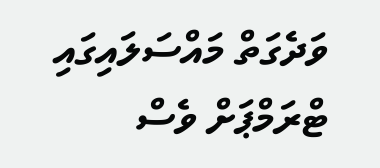ވަދެގަތް މައްސަލައިގައި ޓްރަމްޕަށް ވެސް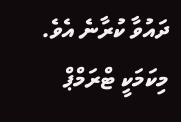ދައުވާ ކުރާނެ އެވެ. މިކަމަކީ ޓްރަމްޕް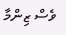ވެސް ޒިންމާ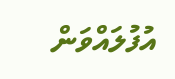އުފުލައްވަން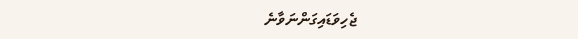ޖެހިވަޑައިގަންނަވާނެ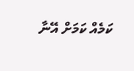ކަމެއް ކަމަށް އޭނާ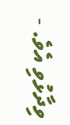ވިދާޅުވި އެވެ. -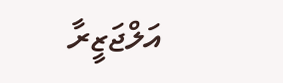އަލްޖަޒީރާ